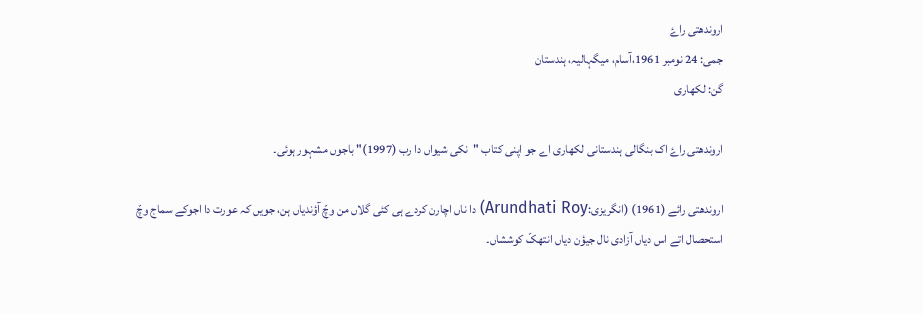اروندھتی راۓ
جمی: 24 نومبر 1961،آسام، میگہالیہ، ہندستان
گن: لکھاری

اروندھتی راۓ اک بنگالی ہندستانی لکھاری اے جو اپنی کتاب "نکی شیواں دا رب (1997)" باجوں مشہور ہوئی۔

اروندھتی رائے (1961) (انگریزی:Arundhati Roy) دا ناں اچارن کردے ہی کئی گلاں من وچّ آؤندیاں ہن، جویں کہ عورت دا اجوکے سماج وچّ استحصال اتے اس دیاں آزادی نال جیؤن دیاں انتھکّ کوششاں۔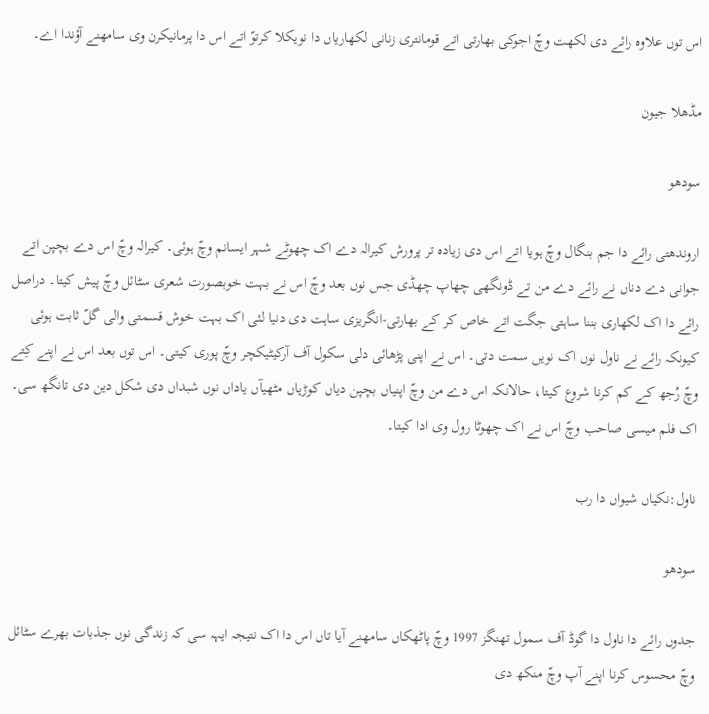اس توں علاوہ رائے دی لکھت وچّ اجوکی بھارتی اتے قومانتری زنانی لکھاریاں دا نویکلا کرتوّ اتے اس دا پرمانیکرن وی سامھنے آؤندا اے۔

مڈھلا جیون

سودھو

اروندھتی رائے دا جم بنگال وچّ ہویا اتے اس دی زیادہ تر پرورش کیرالہ دے اک چھوٹے شہر ایسانم وچّ ہوئی۔ کیرالہ وچّ اس دے بچپن اتے جوانی دے دناں نے رائے دے من تے ڈونگھی چھاپ چھڈی جس نوں بعد وچّ اس نے بہت خوبصورت شعری سٹائل وچّ پیش کیتا۔ دراصل رائے دا اک لکھاری بننا ساہتی جگت اتے خاص کر کے بھارتی-انگریزی ساہت دی دنیا لئی اک بہت خوش قسمتی والی گلّ ثابت ہوئی کیونکہ رائے نے ناول نوں اک نویں سمت دتی۔ اس نے اپنی پڑھائی دلی سکول آف آرکیٹیکچر وچّ پوری کیتی۔ اس توں بعد اس نے اپنے کِتے وچّ رُجھ کے کم کرنا شروع کیتا، حالانکہ اس دے من وچّ اپنیاں بچپن دیاں کوڑیاں مٹھیآں یاداں نوں شبداں دی شکل دین دی تانگھ سی۔ اک فلم میسی صاحب وچّ اس نے اک چھوٹا رول وی ادا کیتا۔

ناول:نکیاں شیواں دا رب

سودھو

جدوں رائے دا ناول دا گوڈ آف سمول تھنگز 1997 وچّ پاٹھکاں سامھنے آیا تاں اس دا اک نتیجہ ایہہ سی کہ زندگی نوں جذبات بھرے سٹائل وچّ محسوس کرنا اپنے آپ وچّ منکھ دی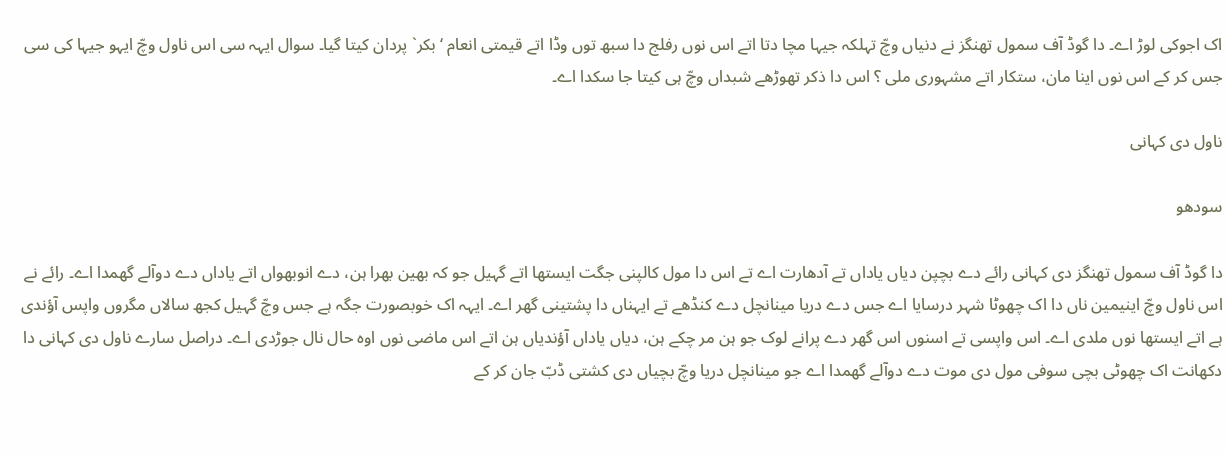اک اجوکی لوڑ اے۔ دا گوڈ آف سمول تھنگز نے دنیاں وچّ تہلکہ جیہا مچا دتا اتے اس نوں رفلج دا سبھ توں وڈا اتے قیمتی انعام ‘بکر` پردان کیتا گیا۔ سوال ایہہ سی اس ناول وچّ ایہو جیہا کی سی جس کر کے اس نوں اینا مان، ستکار اتے مشہوری ملی ؟ اس دا ذکر تھوڑھے شبداں وچّ ہی کیتا جا سکدا اے۔

ناول دی کہانی

سودھو

دا گوڈ آف سمول تھنگز دی کہانی رائے دے بچپن دیاں یاداں تے آدھارت اے تے اس دا مول کالپنی جگت ایستھا اتے گہیل جو کہ بھین بھرا ہن، دے انوبھواں اتے یاداں دے دوآلے گھمدا اے۔ رائے نے اس ناول وچّ اینیمین ناں دا اک چھوٹا شہر درسایا اے جس دے دریا مینانچل دے کنڈھے تے ایہناں دا پشتینی گھر اے۔ ایہہ اک خوبصورت جگہ ہے جس وچّ گہیل کجھ سالاں مگروں واپس آؤندی ہے اتے ایستھا نوں ملدی اے۔ اس واپسی تے اسنوں اس گھر دے پرانے لوک جو ہن مر چکے ہن، دیاں یاداں آؤندیاں ہن اتے اس ماضی نوں اوہ حال نال جوڑدی اے۔ دراصل سارے ناول دی کہانی دا دکھانت اک چھوٹی بچی سوفی مول دی موت دے دوآلے گھمدا اے جو مینانچل دریا وچّ بچیاں دی کشتی ڈبّ جان کر کے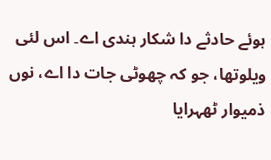ہوئے حادثے دا شکار ہندی اے۔ اس لئی ویلوتھا، جو کہ چھوٹی جات دا اے، نوں ذمیوار ٹھہرایا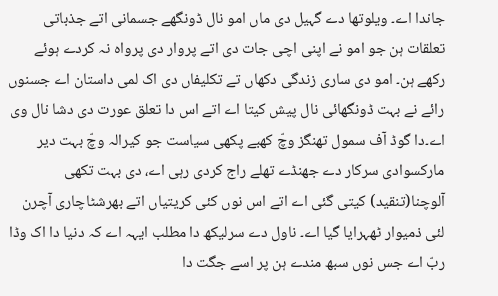جاندا اے۔ ویلوتھا دے گہیل دی ماں امو نال ڈونگھے جسمانی اتے جذباتی تعلقات ہن جو امو نے اپنی اچی جات دی اتے پروار دی پرواہ نہ کردے ہوئے رکھے ہن۔ امو دی ساری زندگی دکھاں تے تکلیفاں دی اک لمی داستان اے جسنوں رائے نے بہت ڈونگھائی نال پیش کیتا اے اتے اس دا تعلق عورت دی دشا نال وی اے۔دا گوڈ آف سمول تھنگز وچّ کھبے پکھی سیاست جو کیرالہ وچّ بہت دیر مارکسوادی سرکار دے جھنڈے تھلے راج کردی رہی اے، دی بہت تکھی آلوچنا(تنقید) کیتی گئی اے اتے اس نوں کئی کریتیاں اتے بھرشٹاچاری آچرن لئی ذمیوار ٹھہرایا گیا اے۔ ناول دے سرلیکھ دا مطلب ایہہ اے کہ دنیا دا اک وڈا ربّ اے جس نوں سبھ مندے ہن پر اسے جگت دا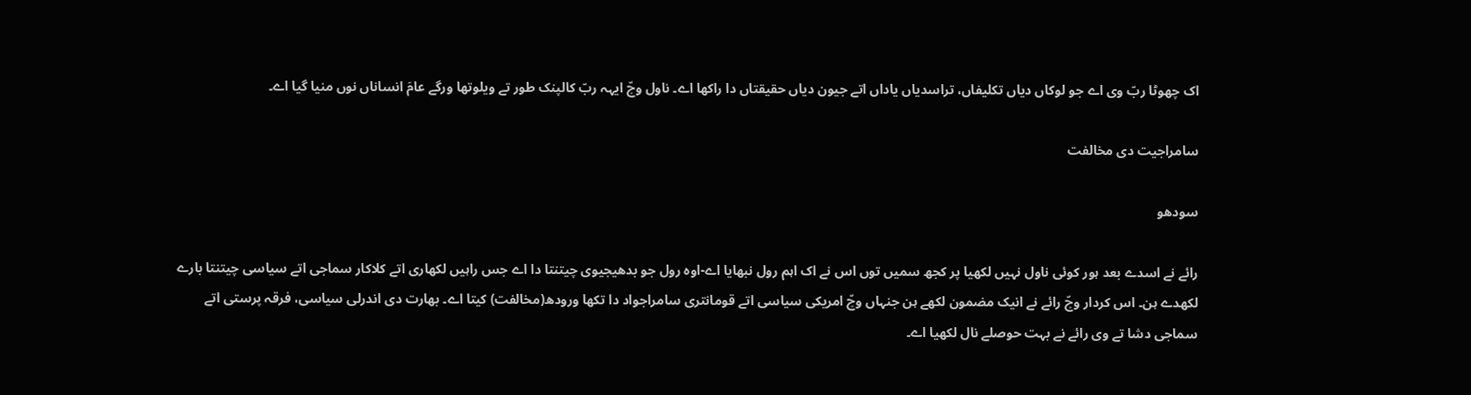اک چھوٹا ربّ وی اے جو لوکاں دیاں تکلیفاں، تراسدیاں یاداں اتے جیون دیاں حقیقتاں دا راکھا اے۔ ناول وچّ ایہہ ربّ کالپنک طور تے ویلوتھا ورگے عامَ انساناں نوں منیا گیا اے۔

سامراجیت دی مخالفت

سودھو

رائے نے اسدے بعد ہور کوئی ناول نہیں لکھیا پر کجھ سمیں توں اس نے اک اہم رول نبھایا اے-اوہ رول جو بدھیجیوی چیتنتا دا اے جس راہیں لکھاری اتے کلاکار سماجی اتے سیاسی چیتنتا بارے لکھدے ہن۔ اس کردار وچّ رائے نے انیک مضمون لکھے ہن جنہاں وچّ امریکی سیاسی اتے قومانتری سامراجواد دا تکھا ورودھ(مخالفت) کیتا اے۔ بھارت دی اندرلی سیاسی، فرقہ پرستی اتے سماجی دشا تے وی رائے نے بہت حوصلے نال لکھیا اے۔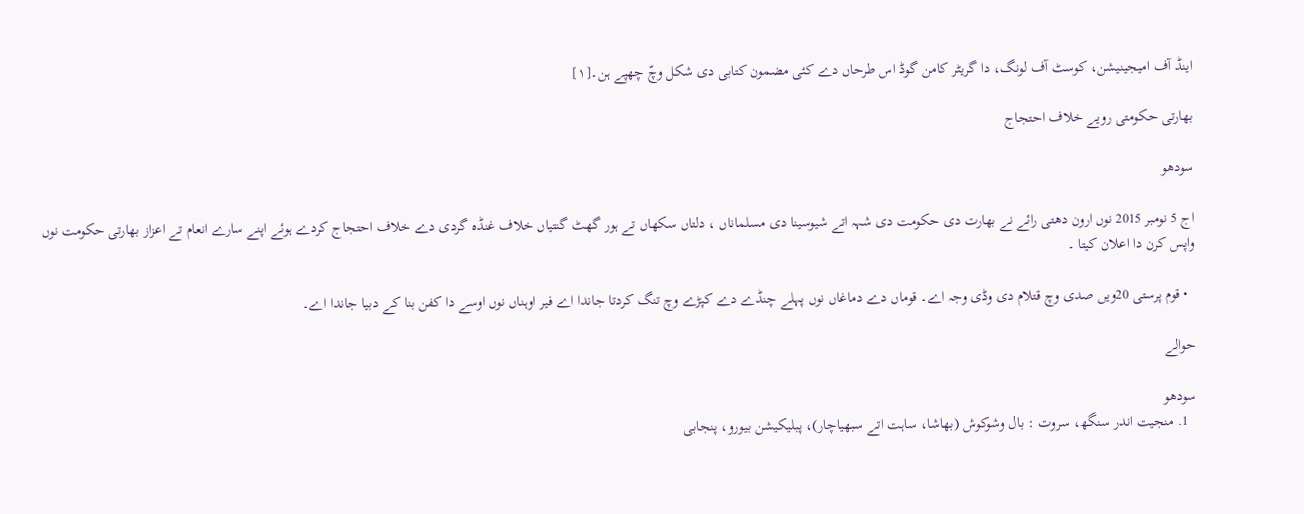اینڈ آف امیجینیشن، کوسٹ آف لونگ، دا گریٹر کامن گوڈ اس طرحاں دے کئی مضمون کتابی دی شکل وچّ چھپے ہن۔[۱]

بھارتی حکومتی رویے خلاف احتجاج

سودھو

اج 5 نومبر 2015 نوں ارون دھتی رائے نے بھارت دی حکومت دی شہہ اتے شیوسینا دی مسلماناں ، دلتاں سکھاں تے ہور گھٹ گنتیاں خلاف غنڈہ گردی دے خلاف احتجاج کردے ہوئے اپنے سارے انعام تے اعزاز بھارتی حکومت نوں واپس کرن دا اعلان کیتا ۔

  • قوم پرستی 20ویں صدی وچ قتلام دی وڈی وجہ اے۔ قوماں دے دماغاں نوں پہلے چنڈے دے کپڑے وچ تنگ کردتا جاندا اے فیر اوہناں نوں اوسے دا کفن بنا کے دبیا جاندا اے۔

حوالے

سودھو
  1. منجیت اندر سنگھ، سروت : بال وشوکوش (بھاشا، ساہت اتے سبھیاچار)، پبلیکیشن بیورو، پنجابی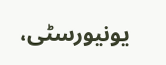یونیورسٹی،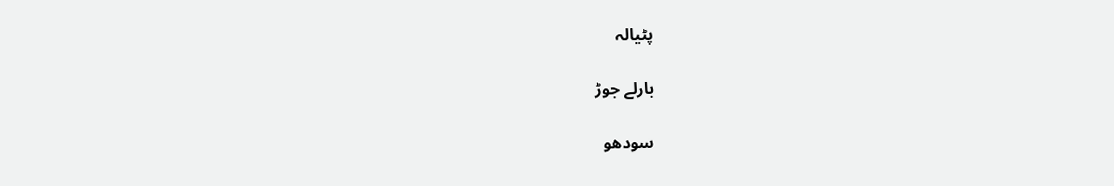پٹیالہ

بارلے جوڑ

سودھو